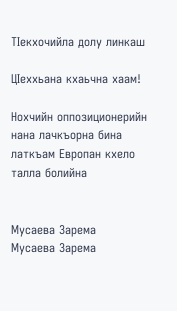ТIекхочийла долу линкаш

ЦIеххьана кхаьчна хаам!

Нохчийн оппозиционерийн нана лачкъорна бина латкъам Европан кхело талла болийна


Мусаева Зарема
Мусаева Зарема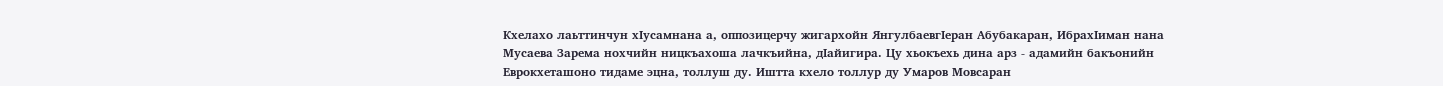Кхелахо лаьттинчун хIусамнана а, оппозицерчу жигархойн ЯнгулбаевгIеран Абубакаран, ИбрахIиман нана Мусаева Зарема нохчийн ницкъахоша лачкъийна, дIайигира. Цу хьокъехь дина арз - адамийн бакъонийн Еврокхеташоно тидаме эцна, толлуш ду. Иштта кхело толлур ду Умаров Мовсаран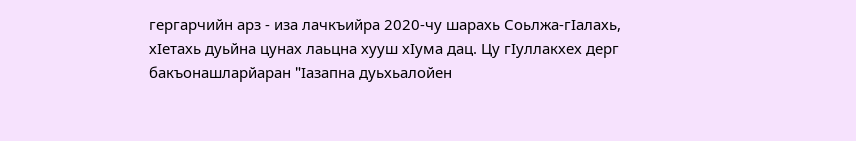гергарчийн арз - иза лачкъийра 2020-чу шарахь Соьлжа-гIалахь, хIетахь дуьйна цунах лаьцна хууш хIума дац. Цу гIуллакхех дерг бакъонашларйаран "Iазапна дуьхьалойен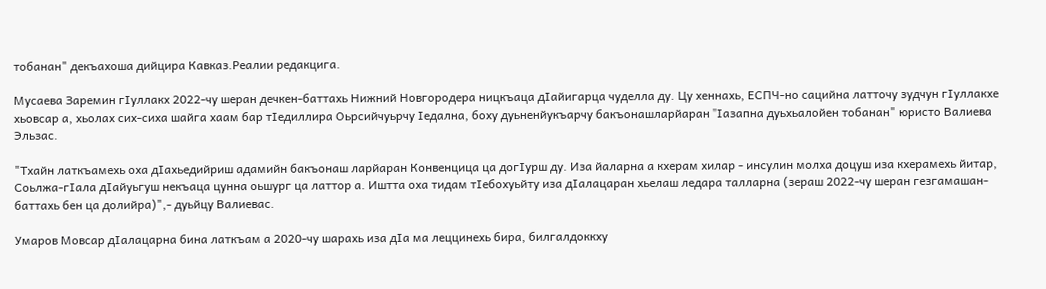тобанан" декъахоша дийцира Кавказ.Реалии редакцига.

Мусаева Заремин гIуллакх 2022-чу шеран дечкен-баттахь Нижний Новгородера ницкъаца дIайигарца чуделла ду. Цу хеннахь, ЕСПЧ-но сацийна латточу зудчун гIуллакхе хьовсар а, хьолах сих-сиха шайга хаам бар тIедиллира Оьрсийчуьрчу Iедална, боху дуьненйукъарчу бакъонашларйаран "Iазапна дуьхьалойен тобанан" юристо Валиева Эльзас.

"Тхайн латкъамехь оха дIахьедийриш адамийн бакъонаш ларйаран Конвенцица ца догIурш ду. Иза йаларна а кхерам хилар - инсулин молха доцуш иза кхерамехь йитар, Соьлжа-гIала дIайуьгуш некъаца цунна оьшург ца латтор а. Иштта оха тидам тIебохуьйту иза дIалацаран хьелаш ледара талларна (зераш 2022-чу шеран гезгамашан-баттахь бен ца долийра)",- дуьйцу Валиевас.

Умаров Мовсар дIалацарна бина латкъам а 2020-чу шарахь иза дIа ма леццинехь бира, билгалдоккху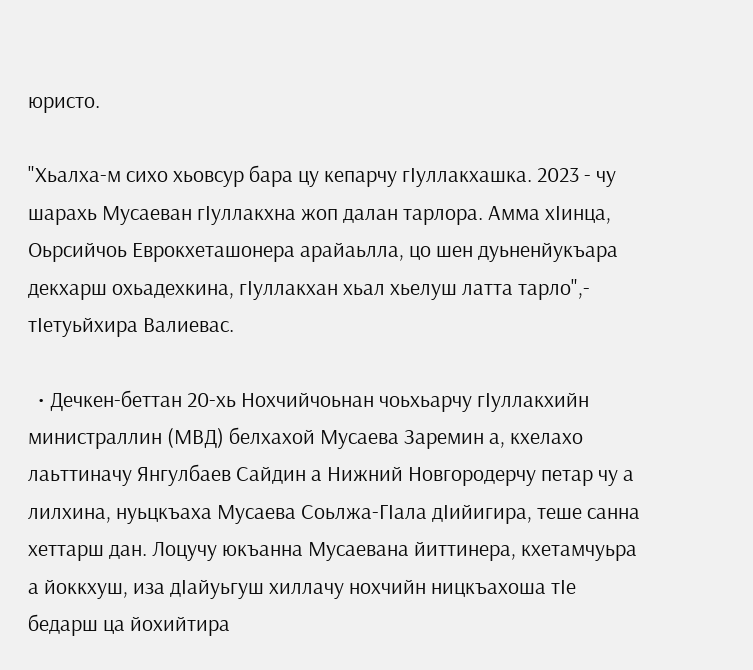юристо.

"Хьалха-м сихо хьовсур бара цу кепарчу гIуллакхашка. 2023 - чу шарахь Мусаеван гIуллакхна жоп далан тарлора. Амма хIинца, Оьрсийчоь Еврокхеташонера арайаьлла, цо шен дуьненйукъара декхарш охьадехкина, гIуллакхан хьал хьелуш латта тарло",- тIетуьйхира Валиевас.

  • Дечкен-беттан 20-хь Нохчийчоьнан чоьхьарчу гIуллакхийн министраллин (МВД) белхахой Мусаева Заремин а, кхелахо лаьттиначу Янгулбаев Сайдин а Нижний Новгородерчу петар чу а лилхина, нуьцкъаха Мусаева Соьлжа-ГIала дIийигира, теше санна хеттарш дан. Лоцучу юкъанна Мусаевана йиттинера, кхетамчуьра а йоккхуш, иза дIайуьгуш хиллачу нохчийн ницкъахоша тIе бедарш ца йохийтира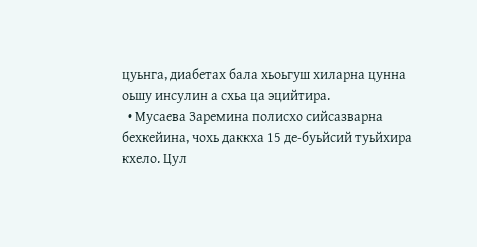цуьнга, диабетах бала хьоьгуш хиларна цунна оьшу инсулин а схьа ца эцийтира.
  • Мусаева Заремина полисхо сийсазварна бехкейина, чохь даккха 15 де-буьйсий туьйхира кхело. Цул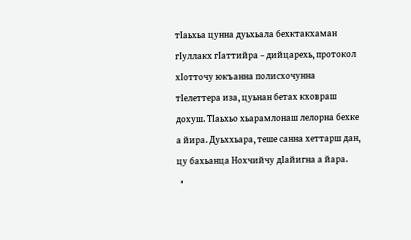тIаьхьа цунна дуьхьала бехктакхаман гIуллакх гIаттийра – дийцарехь, протокол хIотточу юкъанна полисхочунна тIелеттера иза, цуьнан бетах кховраш дохуш. ТIаьхьо хьарамлонаш лелорна бехке а йира. Дуьххьара, теше санна хеттарш дан, цу бахьанца Нохчийчу дIайигна а йара.
  •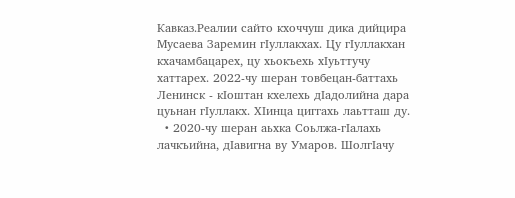Кавказ.Реалии сайто кхоччуш дика дийцира Мусаева Заремин гIуллакхах. Цу гIуллакхан кхачамбацарех, цу хьокъехь хIуьттучу хаттарех. 2022-чу шеран товбецан-баттахь Ленинск - кIоштан кхелехь дIадолийна дара цуьнан гIуллакх. ХIинца циггахь лаьтташ ду.
  • 2020-чу шеран аьхка Соьлжа-гIалахь лачкъийна, дIавигна ву Умаров. ШолгIачу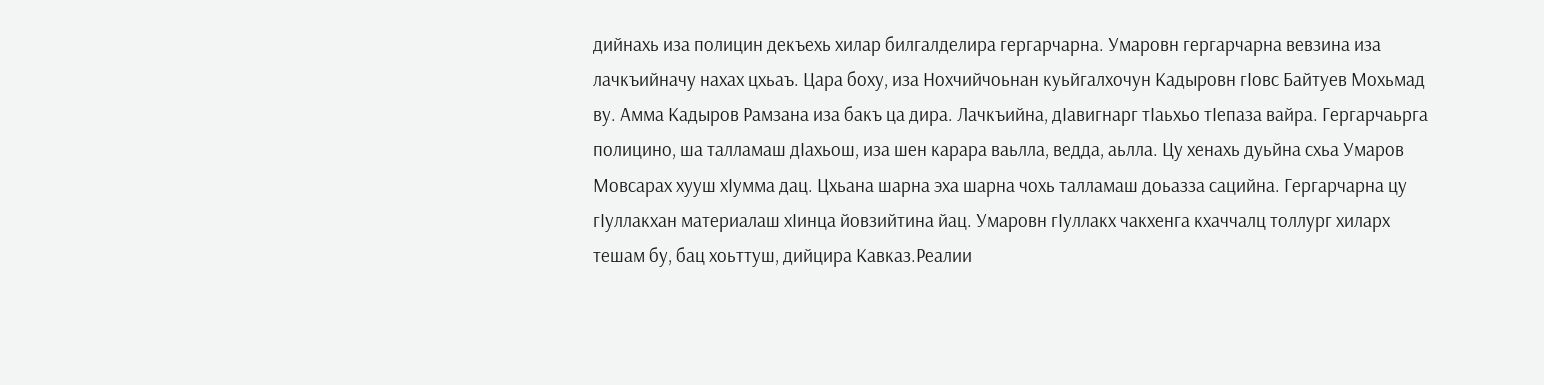дийнахь иза полицин декъехь хилар билгалделира гергарчарна. Умаровн гергарчарна вевзина иза лачкъийначу нахах цхьаъ. Цара боху, иза Нохчийчоьнан куьйгалхочун Кадыровн гIовс Байтуев Мохьмад ву. Амма Кадыров Рамзана иза бакъ ца дира. Лачкъийна, дIавигнарг тIаьхьо тIепаза вайра. Гергарчаьрга полицино, ша талламаш дIахьош, иза шен карара ваьлла, ведда, аьлла. Цу хенахь дуьйна схьа Умаров Мовсарах хууш хIумма дац. Цхьана шарна эха шарна чохь талламаш доьазза сацийна. Гергарчарна цу гIуллакхан материалаш хIинца йовзийтина йац. Умаровн гIуллакх чакхенга кхаччалц толлург хиларх тешам бу, бац хоьттуш, дийцира Кавказ.Реалии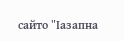сайто "Iазапна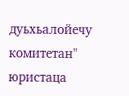дуьхьалойечу комитетан" юристаца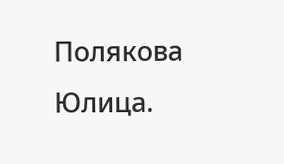Полякова Юлица.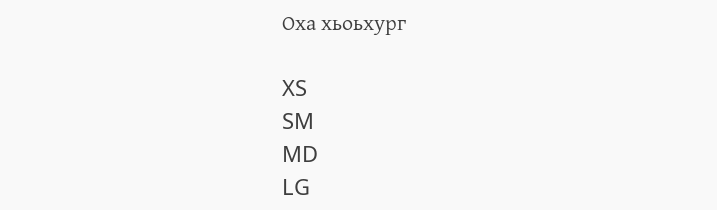Оха хьоьхург

XS
SM
MD
LG